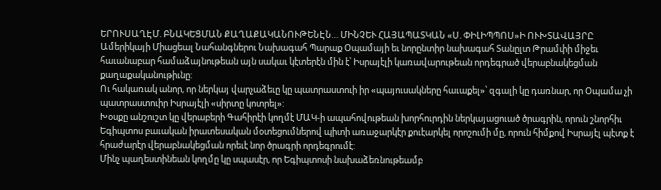ԵՐՈՒՍԱՂԷՄ. ԲՆԱԿԵՑՄԱՆ ՔԱՂԱՔԱԿԱՆՈՒԹԵՆԷՆ… ՄԻՆՉԵՒ ՀԱՅԱՊԱՏԿԱՆ «Ս. ՓԻԼԻՊՊՈՍ»Ի ՈՒԽՏԱՎԱՅՐԸ
Ամերիկայի Միացեալ Նահանգներու Նախագահ Պարաք Օպամայի եւ նորընտիր նախագահ Տանըլտ Թրամփի միջեւ հաւանաբար համաձայնութեան այն սակաւ կէտերէն մին է՝ Իսրայէլի կառավարութեան որդեգրած վերաբնակեցման քաղաքականութիւնը:
Ու հակառակ անոր, որ ներկայ վարչաձեւը կը պատրաստուի իր «պայուսակները հաւաքել»՝ զգալի կը դառնար, որ Օպամա չի պատրաստուիր Իսրայէլի «սիրտը կոտրել»:
Խօսքը անշուշտ կը վերաբերի Գահիրէի կողմէ ՄԱԿ-ի ապահովութեան խորհուրդին ներկայացուած ծրագրին, որուն շնորհիւ Եգիպտոս բաւական իրատեսական մօտեցումներով պիտի առաջարկէր քուէարկել որոշումի մը, որուն հիմքով Իսրայէլ պէտք է հրաժարէր վերաբնակեցման որեւէ նոր ծրագրի որդեգրումէ:
Մինչ պաղեստինեան կողմը կը սպասէր, որ Եգիպտոսի նախաձեռնութեամբ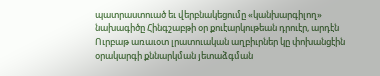պատրաստուած եւ վերբնակեցումը «կանխարգիլող» նախագիծը Հինգշաբթի օր քուէարկութեան դրուէր, արդէն Ուրբաթ առաւօտ լրատուական աղբիւրներ կը փոխանցէին օրակարգի քննարկման յետաձգման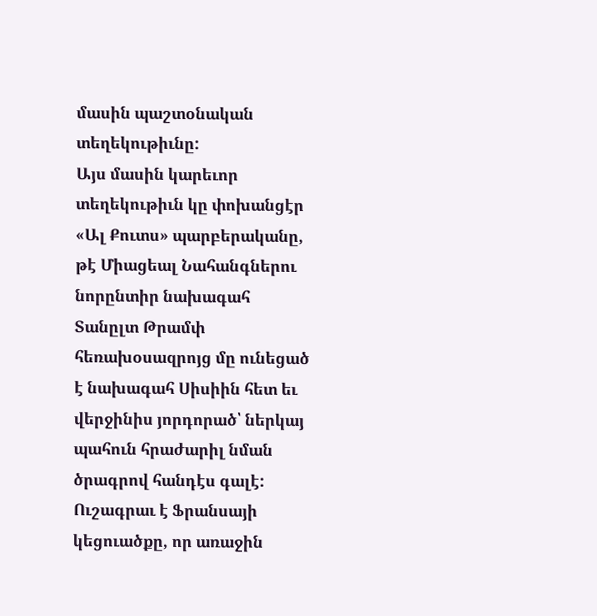մասին պաշտօնական տեղեկութիւնը:
Այս մասին կարեւոր տեղեկութիւն կը փոխանցէր «Ալ Քուտս» պարբերականը, թէ Միացեալ Նահանգներու նորընտիր նախագահ Տանըլտ Թրամփ հեռախօսազրոյց մը ունեցած է նախագահ Սիսիին հետ եւ վերջինիս յորդորած՝ ներկայ պահուն հրաժարիլ նման ծրագրով հանդէս գալէ:
Ուշագրաւ է Ֆրանսայի կեցուածքը, որ առաջին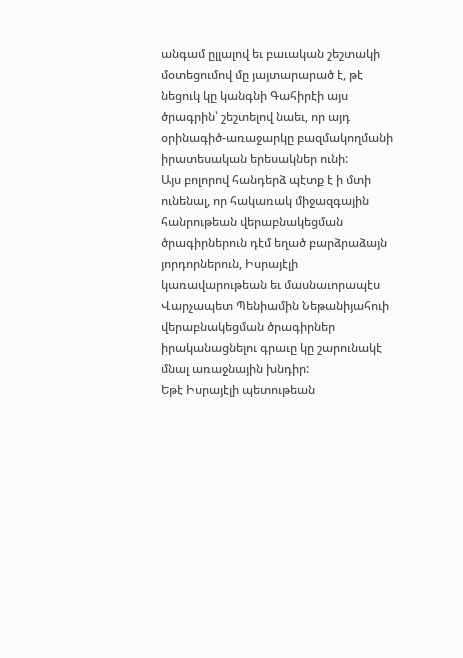անգամ ըլլալով եւ բաւական շեշտակի մօտեցումով մը յայտարարած է, թէ նեցուկ կը կանգնի Գահիրէի այս ծրագրին՝ շեշտելով նաեւ, որ այդ օրինագիծ-առաջարկը բազմակողմանի իրատեսական երեսակներ ունի:
Այս բոլորով հանդերձ պէտք է ի մտի ունենալ, որ հակառակ միջազգային հանրութեան վերաբնակեցման ծրագիրներուն դէմ եղած բարձրաձայն յորդորներուն, Իսրայէլի կառավարութեան եւ մասնաւորապէս Վարչապետ Պենիամին Նեթանիյահուի վերաբնակեցման ծրագիրներ իրականացնելու գրաւը կը շարունակէ մնալ առաջնային խնդիր:
Եթէ Իսրայէլի պետութեան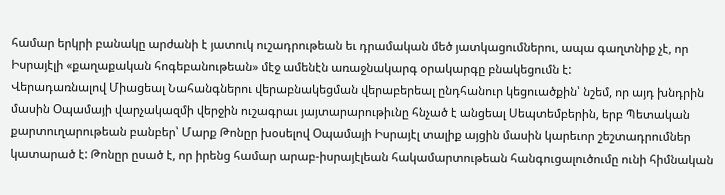համար երկրի բանակը արժանի է յատուկ ուշադրութեան եւ դրամական մեծ յատկացումներու, ապա գաղտնիք չէ, որ Իսրայէլի «քաղաքական հոգեբանութեան» մէջ ամենէն առաջնակարգ օրակարգը բնակեցումն է:
Վերադառնալով Միացեալ Նահանգներու վերաբնակեցման վերաբերեալ ընդհանուր կեցուածքին՝ նշեմ, որ այդ խնդրին մասին Օպամայի վարչակազմի վերջին ուշագրաւ յայտարարութիւնը հնչած է անցեալ Սեպտեմբերին, երբ Պետական քարտուղարութեան բանբեր՝ Մարք Թոնըր խօսելով Օպամայի Իսրայէլ տալիք այցին մասին կարեւոր շեշտադրումներ կատարած է: Թոնըր ըսած է, որ իրենց համար արաբ-իսրայէլեան հակամարտութեան հանգուցալուծումը ունի հիմնական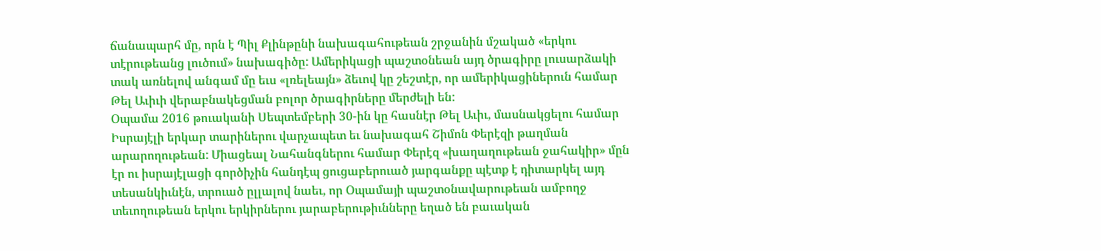ճանապարհ մը, որն է Պիլ Քլինթընի նախագահութեան շրջանին մշակած «երկու տէրութեանց լուծում» նախագիծը: Ամերիկացի պաշտօնեան այդ ծրագիրը լուսարձակի տակ առնելով անգամ մը եւս «լռելեայն» ձեւով կը շեշտէր, որ ամերիկացիներուն համար Թել Աւիւի վերաբնակեցման բոլոր ծրագիրները մերժելի են:
Օպամա 2016 թուականի Սեպտեմբերի 30-ին կը հասնէր Թել Աւիւ, մասնակցելու համար Իսրայէլի երկար տարիներու վարչապետ եւ նախագահ Շիմոն Փերէզի թաղման արարողութեան: Միացեալ Նահանգներու համար Փերէզ «խաղաղութեան ջահակիր» մըն էր ու իսրայէլացի գործիչին հանդէպ ցուցաբերուած յարգանքը պէտք է դիտարկել այդ տեսանկիւնէն, տրուած ըլլալով նաեւ, որ Օպամայի պաշտօնավարութեան ամբողջ տեւողութեան երկու երկիրներու յարաբերութիւնները եղած են բաւական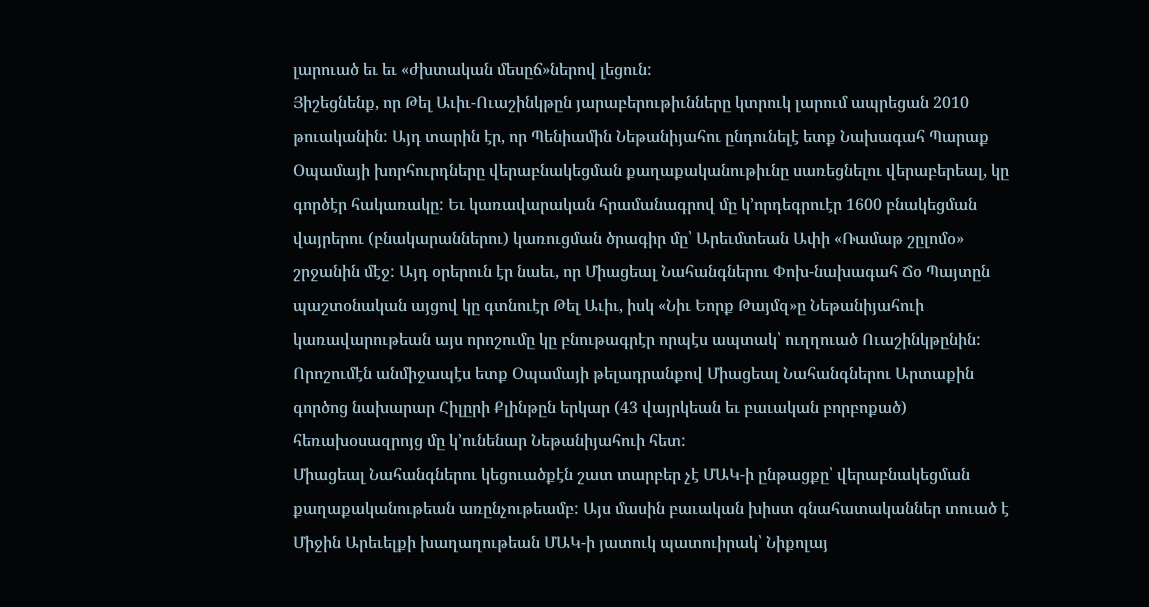լարուած եւ եւ «ժխտական մեսըճ»ներով լեցուն:
Յիշեցնենք, որ Թել Աւիւ-Ուաշինկթըն յարաբերութիւնները կտրուկ լարում ապրեցան 2010 թուականին: Այդ տարին էր, որ Պենիամին Նեթանիյահու ընդունելէ ետք Նախագահ Պարաք Օպամայի խորհուրդները վերաբնակեցման քաղաքականութիւնը սառեցնելու վերաբերեալ, կը գործէր հակառակը: Եւ կառավարական հրամանագրով մը կ՚որդեգրուէր 1600 բնակեցման վայրերու (բնակարաններու) կառուցման ծրագիր մը՝ Արեւմտեան Ափի «Ռամաթ շըլոմօ» շրջանին մէջ: Այդ օրերուն էր նաեւ, որ Միացեալ Նահանգներու Փոխ-նախագահ Ճօ Պայտըն պաշտօնական այցով կը գտնուէր Թել Աւիւ, իսկ «Նիւ Եորք Թայմզ»ը Նեթանիյահուի կառավարութեան այս որոշումը կը բնութագրէր որպէս ապտակ՝ ուղղուած Ուաշինկթընին: Որոշումէն անմիջապէս ետք Օպամայի թելադրանքով Միացեալ Նահանգներու Արտաքին գործոց նախարար Հիլըրի Քլինթըն երկար (43 վայրկեան եւ բաւական բորբոքած) հեռախօսազրոյց մը կ՚ունենար Նեթանիյահուի հետ:
Միացեալ Նահանգներու կեցուածքէն շատ տարբեր չէ ՄԱԿ-ի ընթացքը՝ վերաբնակեցման քաղաքականութեան առընչութեամբ: Այս մասին բաւական խիստ գնահատականներ տուած է Միջին Արեւելքի խաղաղութեան ՄԱԿ-ի յատուկ պատուիրակ՝ Նիքոլայ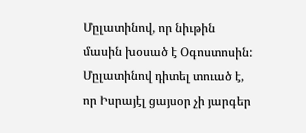Մըլատինով, որ նիւթին մասին խօսած է Օգոստոսին: Մըլատինով դիտել տուած է, որ Իսրայէլ ցայսօր չի յարգեր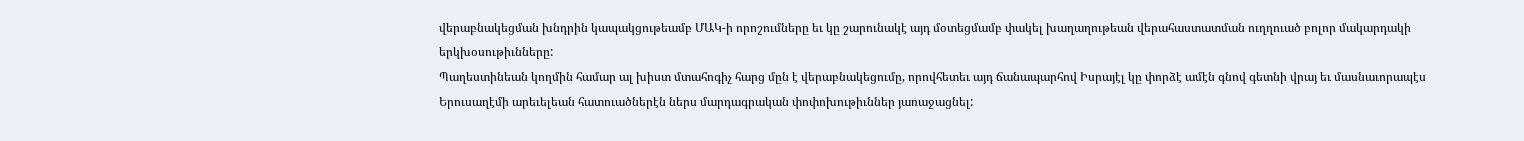վերաբնակեցման խնդրին կապակցութեամբ ՄԱԿ-ի որոշումները եւ կը շարունակէ այդ մօտեցմամբ փակել խաղաղութեան վերահաստատման ուղղուած բոլոր մակարդակի երկխօսութիւնները:
Պաղեստինեան կողմին համար ալ խիստ մտահոգիչ հարց մըն է վերաբնակեցումը, որովհետեւ այդ ճանապարհով Իսրայէլ կը փորձէ ամէն գնով գետնի վրայ եւ մասնաւորապէս Երուսաղէմի արեւելեան հատուածներէն ներս մարդագրական փոփոխութիւններ յառաջացնել: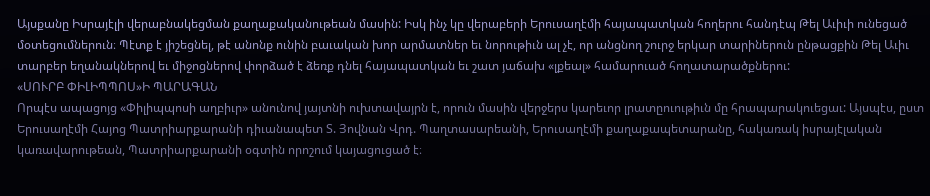Այսքանը Իսրայէլի վերաբնակեցման քաղաքականութեան մասին: Իսկ ինչ կը վերաբերի Երուսաղէմի հայապատկան հողերու հանդէպ Թել Աւիւի ունեցած մօտեցումներուն։ Պէտք է յիշեցնել, թէ անոնք ունին բաւական խոր արմատներ եւ նորութիւն ալ չէ, որ անցնող շուրջ երկար տարիներուն ընթացքին Թել Աւիւ տարբեր եղանակներով եւ միջոցներով փորձած է ձեռք դնել հայապատկան եւ շատ յաճախ «լքեալ» համարուած հողատարածքներու:
«ՍՈՒՐԲ ՓԻԼԻՊՊՈՍ»Ի ՊԱՐԱԳԱՆ
Որպէս ապացոյց «Փիլիպպոսի աղբիւր» անունով յայտնի ուխտավայրն է, որուն մասին վերջերս կարեւոր լրատըուութիւն մը հրապարակուեցաւ: Այսպէս, ըստ Երուսաղէմի Հայոց Պատրիարքարանի դիւանապետ Տ. Յովնան Վրդ. Պաղտասարեանի, Երուսաղէմի քաղաքապետարանը, հակառակ իսրայէլական կառավարութեան, Պատրիարքարանի օգտին որոշում կայացուցած է։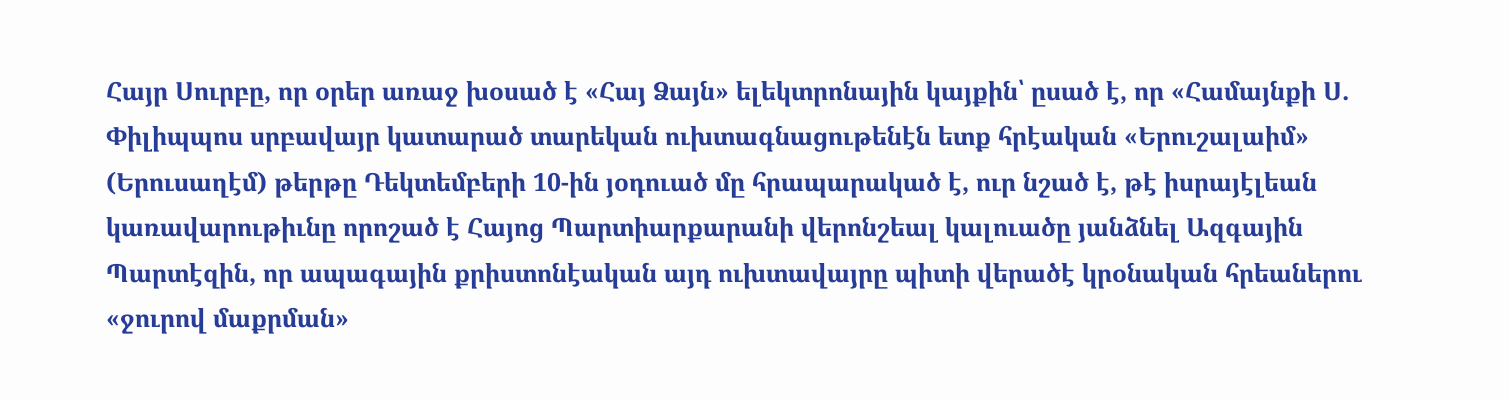Հայր Սուրբը, որ օրեր առաջ խօսած է «Հայ Ձայն» ելեկտրոնային կայքին՝ ըսած է, որ «Համայնքի Ս. Փիլիպպոս սրբավայր կատարած տարեկան ուխտագնացութենէն ետք հրէական «Երուշալաիմ» (Երուսաղէմ) թերթը Դեկտեմբերի 10-ին յօդուած մը հրապարակած է, ուր նշած է, թէ իսրայէլեան կառավարութիւնը որոշած է Հայոց Պարտիարքարանի վերոնշեալ կալուածը յանձնել Ազգային Պարտէզին, որ ապագային քրիստոնէական այդ ուխտավայրը պիտի վերածէ կրօնական հրեաներու «ջուրով մաքրման»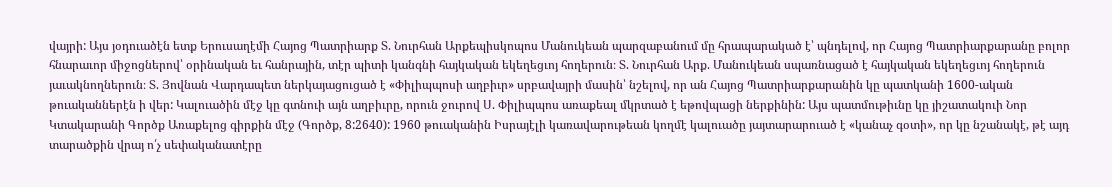վայրի: Այս յօդուածէն ետք Երուսաղէմի Հայոց Պատրիարք Տ. Նուրհան Արքեպիսկոպոս Մանուկեան պարզաբանում մը հրապարակած է՝ պնդելով, որ Հայոց Պատրիարքարանը բոլոր հնարաւոր միջոցներով՝ օրինական եւ հանրային, տէր պիտի կանգնի հայկական եկեղեցւոյ հողերուն։ Տ. Նուրհան Արք. Մանուկեան սպառնացած է հայկական եկեղեցւոյ հողերուն յաւակնողներուն։ Տ. Յովնան Վարդապետ ներկայացուցած է «Փիլիպպոսի աղբիւր» սրբավայրի մասին՝ նշելով, որ ան Հայոց Պատրիարքարանին կը պատկանի 1600-ական թուականներէն ի վեր: Կալուածին մէջ կը գտնուի այն աղբիւրը, որուն ջուրով Ս. Փիլիպպոս առաքեալ մկրտած է եթովպացի ներքինին: Այս պատմութիւնը կը յիշատակուի Նոր Կտակարանի Գործք Առաքելոց գիրքին մէջ (Գործք, 8:2640): 1960 թուականին Իսրայէլի կառավարութեան կողմէ կալուածը յայտարարուած է «կանաչ գօտի», որ կը նշանակէ, թէ այդ տարածքին վրայ ո՛չ սեփականատէրը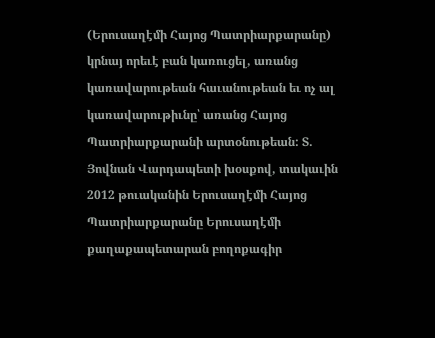(Երուսաղէմի Հայոց Պատրիարքարանը) կրնայ որեւէ բան կառուցել, առանց կառավարութեան հաւանութեան եւ ոչ ալ կառավարութիւնը՝ առանց Հայոց Պատրիարքարանի արտօնութեան: Տ. Յովնան Վարդապետի խօսքով, տակաւին 2012 թուականին Երուսաղէմի Հայոց Պատրիարքարանը Երուսաղէմի քաղաքապետարան բողոքագիր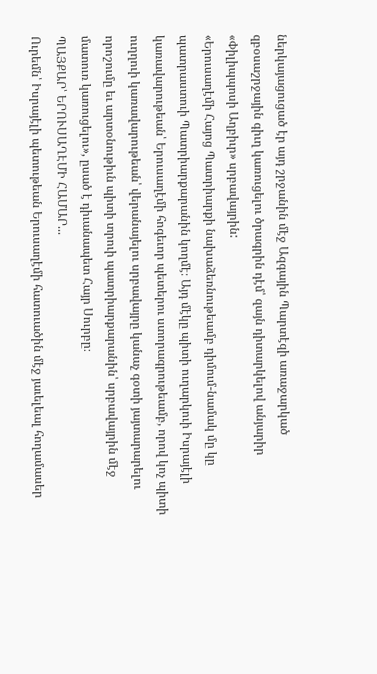ներկայացուցած էր այդ շրջանին մէջ Ազգային Պարտէզի առաջարկած զբօսաշրջային գիւղ կառուցելու ծրագրին դէմ՝ զայն դիտարկելով անյարիր «Փիլիպպոսի Աղբիւր» սրբավայրին:
«Երուսաղէմի Հայոց Պատրիարքի նախաձեռնութեամբ դիմում-նամակ մը կը պատրաստուի Պատրիարքարանին կողմէ։ Այդ մէկը պիտի ուղարկուի Իսրայէլի կառավարութեան՝ Երուսաղէմի հոգեւոր պետերու ստորագրութեամբ, որով կոչ պիտի ուղղուի կառավարութեան՝ վերանայելու սրբավայրը կանաչ գօտի յայտարարելու որոշումը եւ արտօնութիւն պիտի տրուի պատրիարքարանին՝ սրբավայրին մէջ մատուռ կառուցելու», ըսած է դիւանապետ Հայր Սուրբը։
ՊԱՅՔԱՐ՝ ԵՐՈՒՍԱՂԷՄԻ ՀԱՄԱՐ...
Ուրեմն՝ Իսրայէլի պետութեան Երուսաղէմի հատուածին մէջ յաւելեալ հողամասեր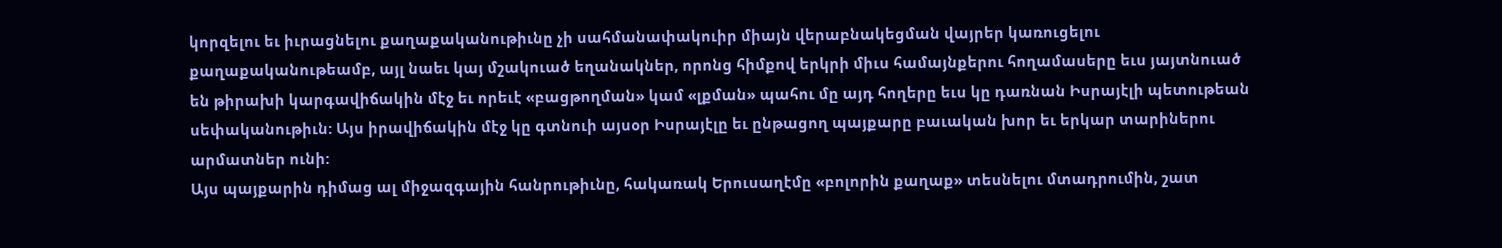կորզելու եւ իւրացնելու քաղաքականութիւնը չի սահմանափակուիր միայն վերաբնակեցման վայրեր կառուցելու քաղաքականութեամբ, այլ նաեւ կայ մշակուած եղանակներ, որոնց հիմքով երկրի միւս համայնքերու հողամասերը եւս յայտնուած են թիրախի կարգավիճակին մէջ եւ որեւէ «բացթողման» կամ «լքման» պահու մը այդ հողերը եւս կը դառնան Իսրայէլի պետութեան սեփականութիւն: Այս իրավիճակին մէջ կը գտնուի այսօր Իսրայէլը եւ ընթացող պայքարը բաւական խոր եւ երկար տարիներու արմատներ ունի:
Այս պայքարին դիմաց ալ միջազգային հանրութիւնը, հակառակ Երուսաղէմը «բոլորին քաղաք» տեսնելու մտադրումին, շատ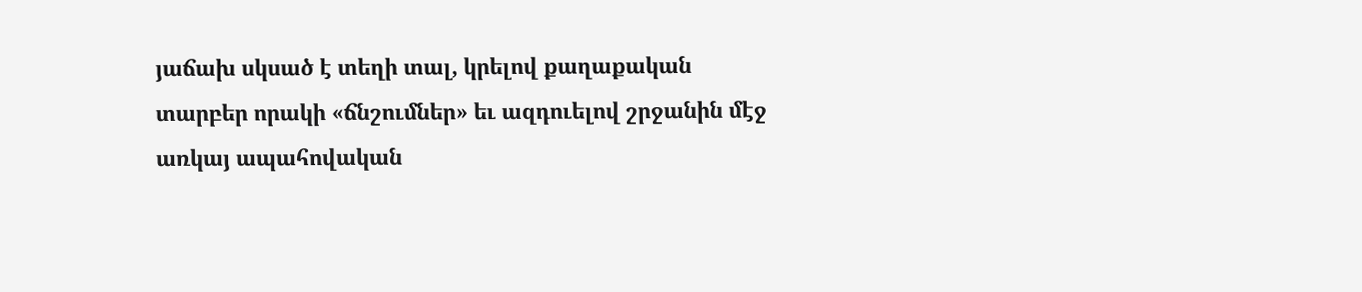յաճախ սկսած է տեղի տալ, կրելով քաղաքական տարբեր որակի «ճնշումներ» եւ ազդուելով շրջանին մէջ առկայ ապահովական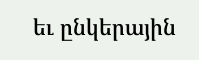եւ ընկերային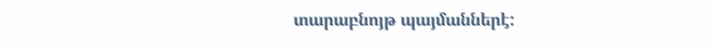տարաբնոյթ պայմաններէ: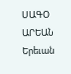ՍԱԳՕ ԱՐԵԱՆ
Երեւան